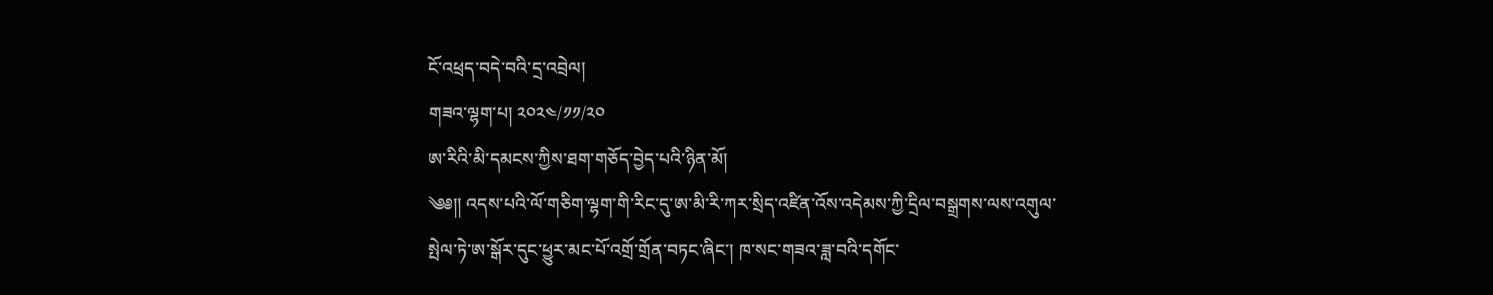ངོ་འཕྲད་བདེ་བའི་དྲ་འབྲེལ།
གཟའ་ལྷག་པ། ༢༠༢༤/༡༡/༢༠
ཨ་རིའི་མི་དམངས་ཀྱིས་ཐག་གཅོད་བྱེད་པའི་ཉིན་མོ།
༄༅།། འདས་པའི་ལོ་གཅིག་ལྷག་གི་རིང་དུ་ཨ་མི་རི་ཀར་སྲིད་འཛིན་འོས་འདེམས་ཀྱི་དྲིལ་བསྒྲགས་ལས་འགུལ་སྤེལ་ཏེ་ཨ་སྒོར་དུང་ཕྱུར་མང་པོ་འགྲོ་གྲོན་བཏང་ཞིང་། ཁ་སང་གཟའ་ཟླ་བའི་དགོང་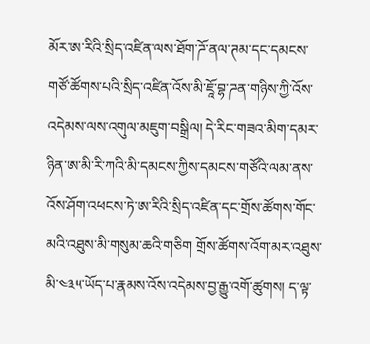མོར་ཨ་རིའི་སྲིད་འཛིན་ལས་ཐོག་ཌོ་ནལ་ཊམ་དང་དམངས་གཙོ་ཚོགས་པའི་སྲིད་འཛིན་འོས་མི་ཇཱོ་བྷ་ཌན་གཉིས་ཀྱི་འོས་འདེམས་ལས་འགུལ་མཇུག་བསྒྲིལ། དེ་རིང་གཟའ་མིག་དམར་ཉིན་ཨ་མི་རི་ཀའི་མི་དམངས་ཀྱིས་དམངས་གཙོའི་ལམ་ནས་འོས་ཤོག་འཕངས་ཏེ་ཨ་རིའི་སྲིད་འཛིན་དང་གྲོས་ཚོགས་གོང་མའི་འཐུས་མི་གསུམ་ཆའི་གཅིག གྲོས་ཚོགས་འོག་མར་འཐུས་མི་༤༣༥་ཡོད་པ་རྣམས་འོས་འདེམས་བྱ་རྒྱུ་འགོ་ཚུགས། ད་ལྟ་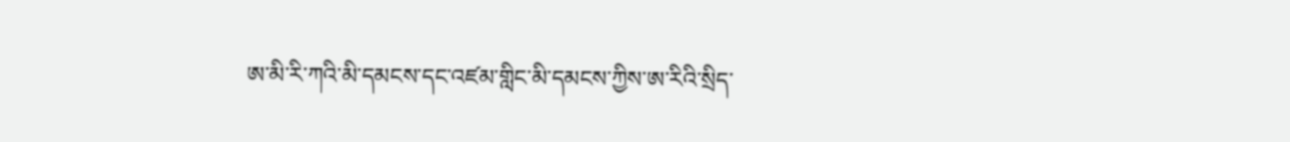ཨ་མི་རི་ཀའི་མི་དམངས་དང་འཛམ་གླིང་མི་དམངས་ཀྱིས་ཨ་རིའི་སྲིད་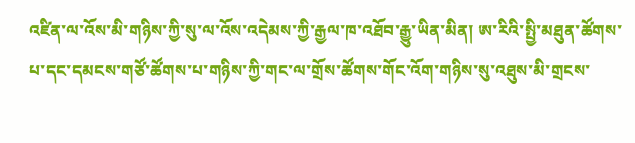འཛིན་ལ་འོས་མི་གཉིས་ཀྱི་སུ་ལ་འོས་འདེམས་ཀྱི་རྒྱལ་ཁ་འཐོབ་རྒྱུ་ཡིན་མིན། ཨ་རིའི་སྤྱི་མཐུན་ཚོགས་པ་དང་དམངས་གཙོ་ཚོགས་པ་གཉིས་ཀྱི་གང་ལ་གྲོས་ཚོགས་གོང་འོག་གཉིས་སུ་འཐུས་མི་གྲངས་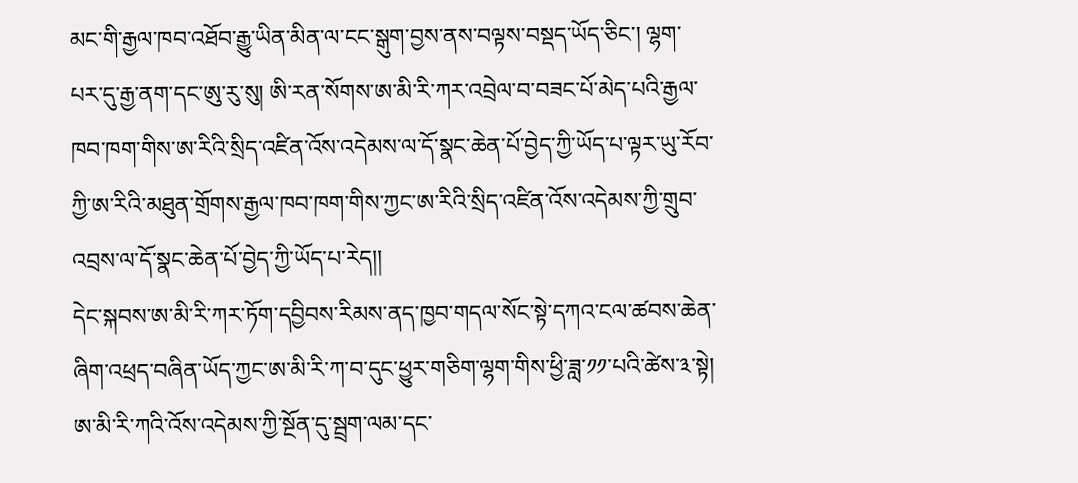མང་གི་རྒྱལ་ཁབ་འཐོབ་རྒྱུ་ཡིན་མིན་ལ་ངང་སྒུག་བྱས་ནས་བལྟས་བསྡད་ཡོད་ཅིང་། ལྷག་པར་དུ་རྒྱ་ནག་དང་ཨུ་རུ་སུ། ཨི་རན་སོགས་ཨ་མི་རི་ཀར་འབྲེལ་བ་བཟང་པོ་མེད་པའི་རྒྱལ་ཁབ་ཁག་གིས་ཨ་རིའི་སྲིད་འཛིན་འོས་འདེམས་ལ་དོ་སྣང་ཆེན་པོ་བྱེད་ཀྱི་ཡོད་པ་ལྟར་ཡུ་རོབ་ཀྱི་ཨ་རིའི་མཐུན་གྲོགས་རྒྱལ་ཁབ་ཁག་གིས་ཀྱང་ཨ་རིའི་སྲིད་འཛིན་འོས་འདེམས་ཀྱི་གྲུབ་འབྲས་ལ་དོ་སྣང་ཆེན་པོ་བྱེད་ཀྱི་ཡོད་པ་རེད།།
དེང་སྐབས་ཨ་མི་རི་ཀར་ཏོག་དབྱིབས་རིམས་ནད་ཁྱབ་གདལ་སོང་སྟེ་དཀའ་ངལ་ཚབས་ཆེན་ཞིག་འཕྲད་བཞིན་ཡོད་ཀྱང་ཨ་མི་རི་ཀ་བ་དུང་ཕྱུར་གཅིག་ལྷག་གིས་ཕྱི་ཟླ་༡༡་པའི་ཚེས་༣་སྟེ། ཨ་མི་རི་ཀའི་འོས་འདེམས་ཀྱི་སྔོན་དུ་སྦྲག་ལམ་དང་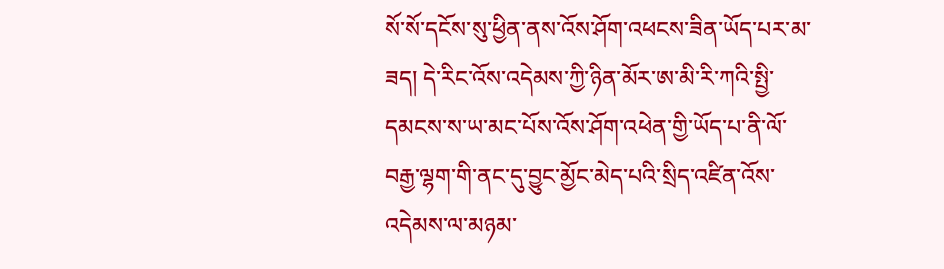སོ་སོ་དངོས་སུ་ཕྱིན་ནས་འོས་ཤོག་འཕངས་ཟིན་ཡོད་པར་མ་ཟད། དེ་རིང་འོས་འདེམས་ཀྱི་ཉིན་མོར་ཨ་མི་རི་ཀའི་སྤྱི་དམངས་ས་ཡ་མང་པོས་འོས་ཤོག་འཕེན་གྱི་ཡོད་པ་ནི་ལོ་བརྒྱ་ལྷག་གི་ནང་དུ་བྱུང་མྱོང་མེད་པའི་སྲིད་འཛིན་འོས་འདེམས་ལ་མཉམ་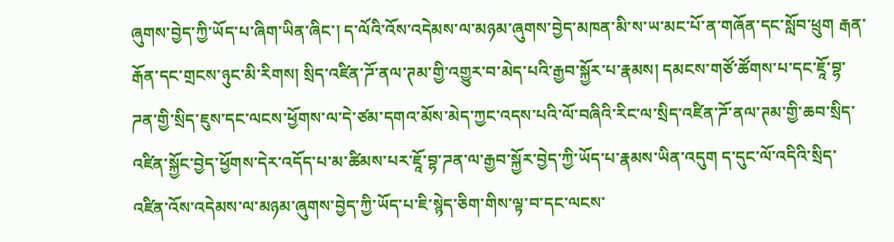ཞུགས་བྱེད་ཀྱི་ཡོད་པ་ཞིག་ཡིན་ཞིང་། ད་ལོའི་འོས་འདེམས་ལ་མཉམ་ཞུགས་བྱེད་མཁན་མི་ས་ཡ་མང་པོ་ན་གཞོན་དང་སློབ་ཕྲུག རྒན་རྒོན་དང་གྲངས་ཉུང་མི་རིགས། སྲིད་འཛིན་ཌོ་ནལ་ཊམ་གྱི་འགྱུར་བ་མེད་པའི་རྒྱབ་སྐྱོར་པ་རྣམས། དམངས་གཙོ་ཚོགས་པ་དང་ཇཱོ་བྷ་ཌན་གྱི་སྲིད་ཇུས་དང་ལངས་ཕྱོགས་ལ་དེ་ཙམ་དགའ་མོས་མེད་ཀྱང་འདས་པའི་ལོ་བཞིའི་རིང་ལ་སྲིད་འཛིན་ཌོ་ནལ་ཊམ་གྱི་ཆབ་སྲིད་འཛིན་སྐྱོང་བྱེད་ཕྱོགས་དེར་འདོད་པ་མ་ཚིམས་པར་ཇཱོ་བྷ་ཌན་ལ་རྒྱབ་སྐྱོར་བྱེད་ཀྱི་ཡོད་པ་རྣམས་ཡིན་འདུག ད་དུང་ལོ་འདིའི་སྲིད་འཛིན་འོས་འདེམས་ལ་མཉམ་ཞུགས་བྱེད་ཀྱི་ཡོད་པ་ཇི་སྙེད་ཅིག་གིས་ལྟ་བ་དང་ལངས་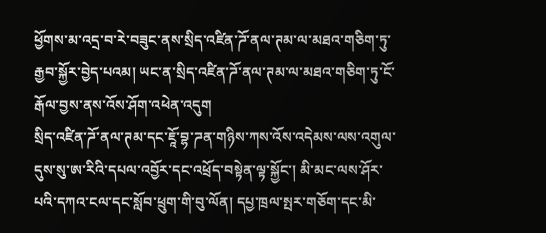ཕྱོགས་མ་འདྲ་བ་རེ་བཟུང་ནས་སྲིད་འཛིན་ཌོ་ནལ་ཊམ་ལ་མཐའ་གཅིག་ཏུ་རྒྱབ་སྐྱོར་བྱེད་པའམ། ཡང་ན་སྲིད་འཛིན་ཌོ་ནལ་ཊམ་ལ་མཐའ་གཅིག་ཏུ་ངོ་རྒོལ་བྱས་ནས་འོས་ཤོག་འཕེན་འདུག
སྲིད་འཛིན་ཌོ་ནལ་ཊམ་དང་ཇཱོ་བྷ་ཌན་གཉིས་ཀས་འོས་འདེམས་ལས་འགུལ་དུས་སུ་ཨ་རིའི་དཔལ་འབྱོར་དང་འཕྲོད་བསྟེན་ལྟ་སྐྱོང་། མི་མང་ལས་ཤོར་པའི་དཀའ་ངལ་དང་སློབ་ཕྲུག་གི་བུ་ལོན། དཔྱ་ཁྲལ་སྤར་གཅོག་དང་མི་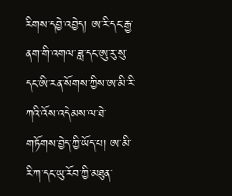རིགས་དབྱེ་འབྱེད། ཨ་རི་དང་རྒྱ་ནག་གི་འགལ་ཟླ་དང་ཨུ་རུ་སུ་དང་ཨི་རན་སོགས་ཀྱིས་ཨ་མི་རི་ཀའི་འོས་འདེམས་ལ་ཐེ་གཏོགས་བྱེད་ཀྱི་ཡོད་པ། ཨ་མི་རི་ཀ་དང་ཡུ་རོབ་ཀྱི་མཐུན་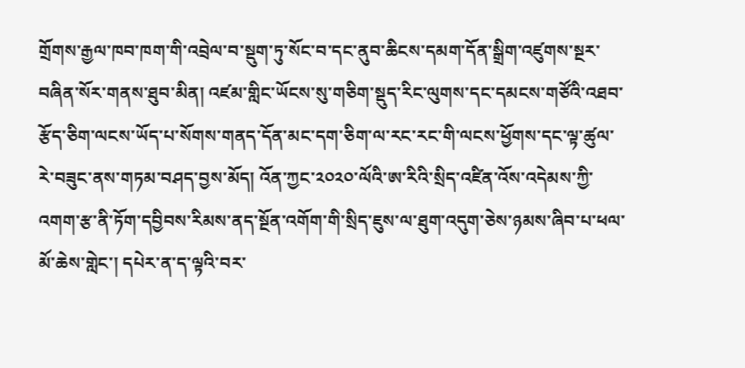གྲོགས་རྒྱལ་ཁབ་ཁག་གི་འབྲེལ་བ་སྡུག་ཏུ་སོང་བ་དང་ནུབ་ཆིངས་དམག་དོན་སྒྲིག་འཛུགས་སྔར་བཞིན་སོར་གནས་ཐུབ་མིན། འཛམ་གླིང་ཡོངས་སུ་གཅིག་སྡུད་རིང་ལུགས་དང་དམངས་གཙོའི་འཐབ་རྩོད་ཅིག་ལངས་ཡོད་པ་སོགས་གནད་དོན་མང་དག་ཅིག་ལ་རང་རང་གི་ལངས་ཕྱོགས་དང་ལྟ་ཚུལ་རེ་བཟུང་ནས་གཏམ་བཤད་བྱས་མོད། འོན་ཀྱང་༢༠༢༠་ལོའི་ཨ་རིའི་སྲིད་འཛིན་འོས་འདེམས་ཀྱི་འགག་རྩ་ནི་ཏོག་དབྱིབས་རིམས་ནད་སྔོན་འགོག་གི་སྲིད་ཇུས་ལ་ཐུག་འདུག་ཅེས་ཉམས་ཞིབ་པ་ཕལ་མོ་ཆེས་གླེང་། དཔེར་ན་ད་ལྟའི་བར་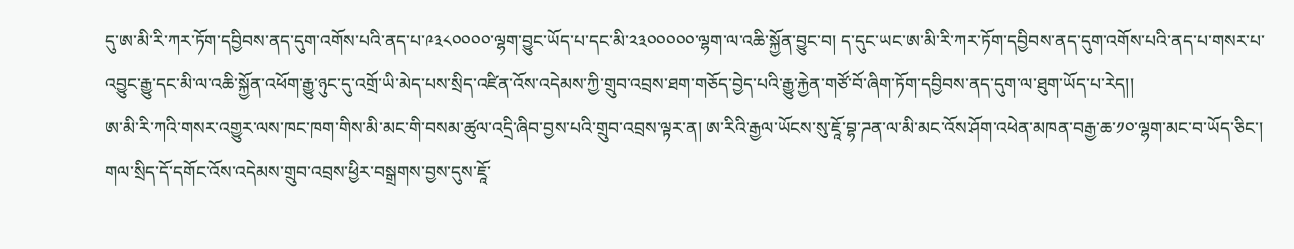དུ་ཨ་མི་རི་ཀར་ཏོག་དབྱིབས་ནད་དུག་འགོས་པའི་ནད་པ་༩༣༨༠༠༠༠་ལྷག་བྱུང་ཡོད་པ་དང་མི་༢༣༠༠༠༠༠་ལྷག་ལ་འཆི་སྐྱོན་བྱུང་བ། ད་དུང་ཡང་ཨ་མི་རི་ཀར་ཏོག་དབྱིབས་ནད་དུག་འགོས་པའི་ནད་པ་གསར་པ་འབྱུང་རྒྱུ་དང་མི་ལ་འཆི་སྐྱོན་འཕོག་རྒྱུ་ཉུང་དུ་འགྲོ་ཡི་མེད་པས་སྲིད་འཛིན་འོས་འདེམས་ཀྱི་གྲུབ་འབྲས་ཐག་གཅོད་བྱེད་པའི་རྒྱུ་རྐྱེན་གཙོ་བོ་ཞིག་ཏོག་དབྱིབས་ནད་དུག་ལ་ཐུག་ཡོད་པ་རེད།།
ཨ་མི་རི་ཀའི་གསར་འགྱུར་ལས་ཁང་ཁག་གིས་མི་མང་གི་བསམ་ཚུལ་འདྲི་ཞིབ་བྱས་པའི་གྲུབ་འབྲས་ལྟར་ན། ཨ་རིའི་རྒྱལ་ཡོངས་སུ་ཇཱོ་བྷ་ཌན་ལ་མི་མང་འོས་ཤོག་འཕེན་མཁན་བརྒྱ་ཆ་༡༠་ལྷག་མང་བ་ཡོད་ཅིང་། གལ་སྲིད་དོ་དགོང་འོས་འདེམས་གྲུབ་འབྲས་ཕྱིར་བསྒྲགས་བྱས་དུས་ཇཱོ་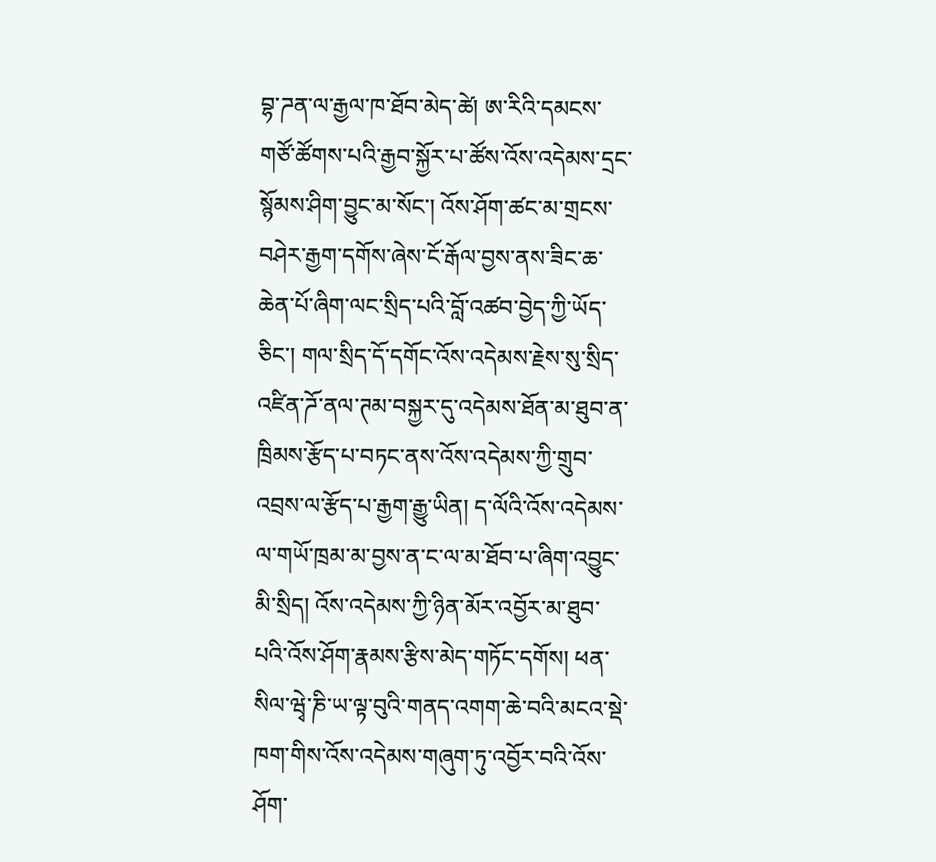བྷ་ཌན་ལ་རྒྱལ་ཁ་ཐོབ་མེད་ཚེ། ཨ་རིའི་དམངས་གཙོ་ཚོགས་པའི་རྒྱབ་སྐྱོར་པ་ཚོས་འོས་འདེམས་དྲང་སྙོམས་ཤིག་བྱུང་མ་སོང་། འོས་ཤོག་ཚང་མ་གྲངས་བཤེར་རྒྱག་དགོས་ཞེས་ངོ་རྒོལ་བྱས་ནས་ཟིང་ཆ་ཆེན་པོ་ཞིག་ལང་སྲིད་པའི་བློ་འཚབ་བྱེད་ཀྱི་ཡོད་ཅིང་། གལ་སྲིད་དོ་དགོང་འོས་འདེམས་རྗེས་སུ་སྲིད་འཛིན་ཌོ་ནལ་ཊམ་བསྐྱར་དུ་འདེམས་ཐོན་མ་ཐུབ་ན་ཁྲིམས་རྩོད་པ་བཏང་ནས་འོས་འདེམས་ཀྱི་གྲུབ་འབྲས་ལ་རྩོད་པ་རྒྱག་རྒྱུ་ཡིན། ད་ལོའི་འོས་འདེམས་ལ་གཡོ་ཁྲམ་མ་བྱས་ན་ང་ལ་མ་ཐོབ་པ་ཞིག་འབྱུང་མི་སྲིད། འོས་འདེམས་ཀྱི་ཉིན་མོར་འབྱོར་མ་ཐུབ་པའི་འོས་ཤོག་རྣམས་རྩིས་མེད་གཏོང་དགོས། ཕན་སིལ་ཝྭེ་ཎི་ཡ་ལྟ་བུའི་གནད་འགག་ཆེ་བའི་མངའ་སྡེ་ཁག་གིས་འོས་འདེམས་གཞུག་ཏུ་འབྱོར་བའི་འོས་ཤོག་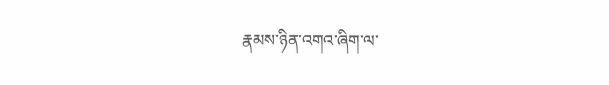རྣམས་ཉིན་འགའ་ཞིག་ལ་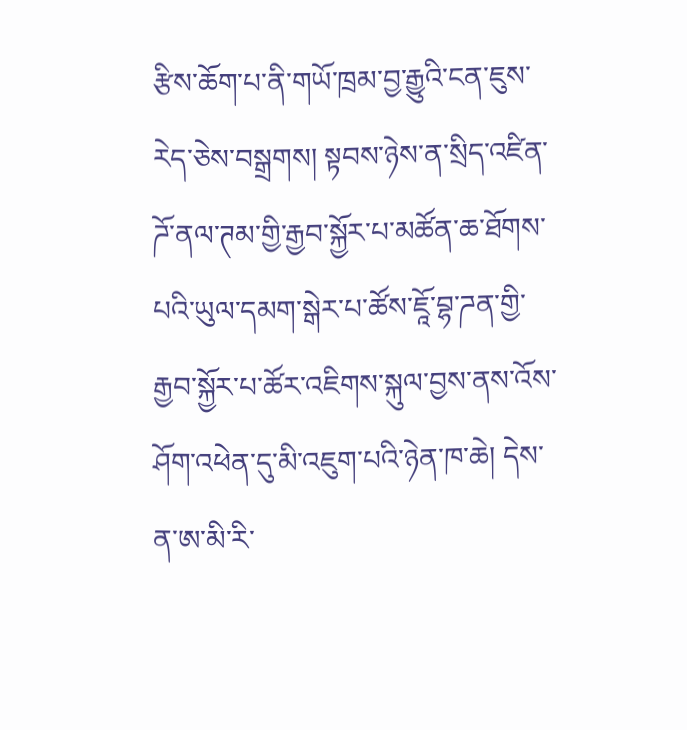རྩིས་ཆོག་པ་ནི་གཡོ་ཁྲམ་བྱ་རྒྱུའི་ངན་ཇུས་རེད་ཅེས་བསྒྲགས། སྟབས་ཉེས་ན་སྲིད་འཛིན་ཌོ་ནལ་ཊམ་གྱི་རྒྱབ་སྐྱོར་པ་མཚོན་ཆ་ཐོགས་པའི་ཡུལ་དམག་སྒེར་པ་ཚོས་ཇཱོ་བྷ་ཌན་གྱི་རྒྱབ་སྐྱོར་པ་ཚོར་འཇིགས་སྐུལ་བྱས་ནས་འོས་ཤོག་འཕེན་དུ་མི་འཇུག་པའི་ཉེན་ཁ་ཆེ། དེས་ན་ཨ་མི་རི་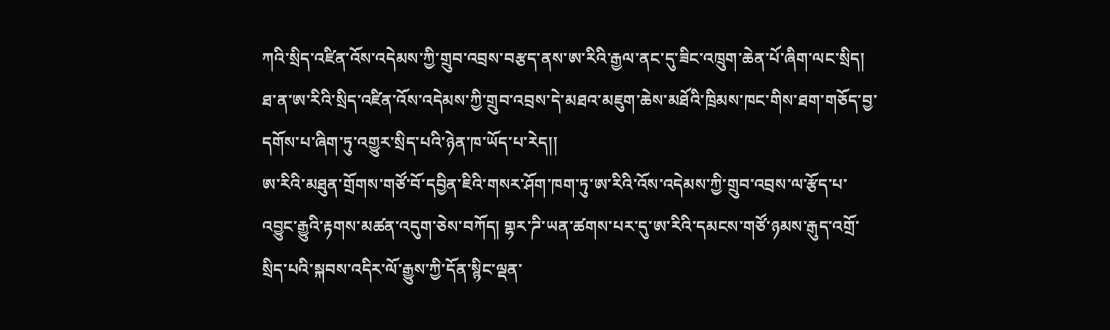ཀའི་སྲིད་འཛིན་འོས་འདེམས་ཀྱི་གྲུབ་འབྲས་བརྩད་ནས་ཨ་རིའི་རྒྱལ་ནང་དུ་ཟིང་འཁྲུག་ཆེན་པོ་ཞིག་ལང་སྲིད། ཐ་ན་ཨ་རིའི་སྲིད་འཛིན་འོས་འདེམས་ཀྱི་གྲུབ་འབྲས་དེ་མཐའ་མཇུག་ཆེས་མཐོའི་ཁྲིམས་ཁང་གིས་ཐག་གཅོད་བྱ་དགོས་པ་ཞིག་ཏུ་འགྱུར་སྲིད་པའི་ཉེན་ཁ་ཡོད་པ་རེད།།
ཨ་རིའི་མཐུན་གྲོགས་གཙོ་བོ་དབྱིན་ཇིའི་གསར་ཤོག་ཁག་ཏུ་ཨ་རིའི་འོས་འདེམས་ཀྱི་གྲུབ་འབྲས་ལ་རྩོད་པ་འབྱུང་རྒྱུའི་རྟགས་མཚན་འདུག་ཅེས་བཀོད། གྷར་ཌི་ཡན་ཚགས་པར་དུ་ཨ་རིའི་དམངས་གཙོ་ཉམས་རྒུད་འགྲོ་སྲིད་པའི་སྐབས་འདིར་ལོ་རྒྱུས་ཀྱི་དོན་སྙིང་ལྡན་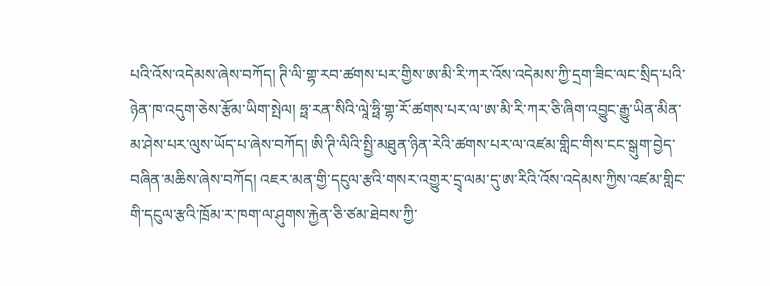པའི་འོས་འདེམས་ཞེས་བཀོད། ཊི་ལི་གྷ་རབ་ཚགས་པར་གྱིས་ཨ་མི་རི་ཀར་འོས་འདེམས་ཀྱི་དྲག་ཟིང་ལང་སྲིད་པའི་ཉེན་ཁ་འདུག་ཅེས་རྩོམ་ཡིག་སྤེལ། ཧྥ་རན་སིའི་ལཱེ་ཧྥི་གྷ་རོ་ཚགས་པར་ལ་ཨ་མི་རི་ཀར་ཅི་ཞིག་འབྱུང་རྒྱུ་ཡིན་མིན་མ་ཤེས་པར་ལུས་ཡོད་པ་ཞེས་བཀོད། ཨི་ཊི་ལིའི་སྤྱི་མཐུན་ཉིན་རེའི་ཚགས་པར་ལ་འཛམ་གླིང་གིས་ངང་སྒུག་བྱེད་བཞིན་མཆིས་ཞེས་བཀོད། འཇར་མན་གྱི་དངུལ་རྩའི་གསར་འགྱུར་དྲྭ་ལམ་དུ་ཨ་རིའི་འོས་འདེམས་ཀྱིས་འཛམ་གླིང་གི་དངུལ་རྩའི་ཁྲོམ་ར་ཁག་ལ་ཤུགས་རྐྱེན་ཅི་ཙམ་ཐེབས་ཀྱི་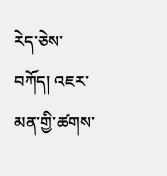རེད་ཅེས་བཀོད། འཇར་མན་གྱི་ཚགས་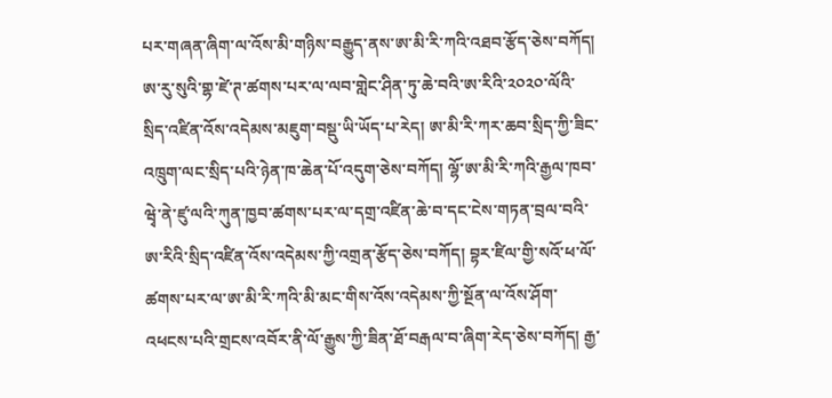པར་གཞན་ཞིག་ལ་འོས་མི་གཉིས་བརྒྱུད་ནས་ཨ་མི་རི་ཀའི་འཐབ་རྩོད་ཅེས་བཀོད། ཨ་རུ་སུའི་གྷ་ཛེ་ཊ་ཚགས་པར་ལ་ལབ་གླེང་ཤིན་ཏུ་ཆེ་བའི་ཨ་རིའི་༢༠༢༠་ལོའི་སྲིད་འཛིན་འོས་འདེམས་མཇུག་བསྡུ་ཡི་ཡོད་པ་རེད། ཨ་མི་རི་ཀར་ཆབ་སྲིད་ཀྱི་ཟིང་འཁྲུག་ལང་སྲིད་པའི་ཉེན་ཁ་ཆེན་པོ་འདུག་ཅེས་བཀོད། ལྷོ་ཨ་མི་རི་ཀའི་རྒྱལ་ཁབ་ཝྭེ་ནེ་ཛུ་ལའི་ཀུན་ཁྱབ་ཚགས་པར་ལ་དགྲ་འཛིན་ཆེ་བ་དང་ངེས་གཏན་བྲལ་བའི་ཨ་རིའི་སྲིད་འཛིན་འོས་འདེམས་ཀྱི་འགྲན་རྩོད་ཅེས་བཀོད། བྷར་ཛིལ་གྱི་སའོ་ཕ་ལོ་ཚགས་པར་ལ་ཨ་མི་རི་ཀའི་མི་མང་གིས་འོས་འདེམས་ཀྱི་སྔོན་ལ་འོས་ཤོག་འཕངས་པའི་གྲངས་འབོར་ནི་ལོ་རྒྱུས་ཀྱི་ཟིན་ཐོ་བརྒལ་བ་ཞིག་རེད་ཅེས་བཀོད། རྒྱ་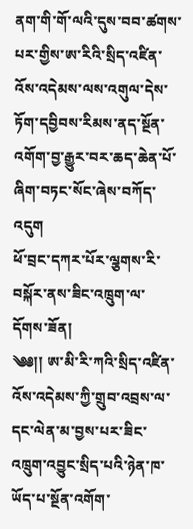ནག་གི་གོ་ལའི་དུས་བབ་ཚགས་པར་གྱིས་ཨ་རིའི་སྲིད་འཛིན་འོས་འདེམས་ལས་འགུལ་དེས་ཏོག་དབྱིབས་རིམས་ནད་སྔོན་འགོག་བྱ་རྒྱུར་བར་ཆད་ཆེན་པོ་ཞིག་བཏང་སོང་ཞེས་བཀོད་འདུག
ཕོ་བྲང་དཀར་པོར་ལྕགས་རི་བསྐོར་ནས་ཟིང་འཁྲུག་ལ་དོགས་ཟོན།
༄༅།། ཨ་མི་རི་ཀའི་སྲིད་འཛིན་འོས་འདེམས་ཀྱི་གྲུབ་འབྲས་ལ་དང་ལེན་མ་བྱས་པར་ཟིང་འཁྲུག་འབྱུང་སྲིད་པའི་ཉེན་ཁ་ཡོད་པ་སྔོན་འགོག་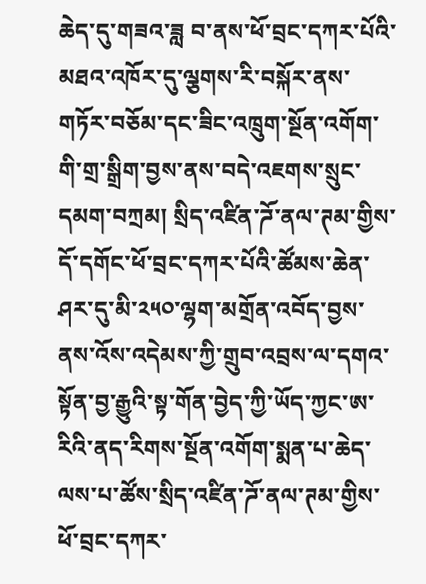ཆེད་དུ་གཟའ་ཟླ བ་ནས་ཕོ་བྲང་དཀར་པོའི་མཐའ་འཁོར་དུ་ལྕགས་རི་བསྐོར་ནས་གཏོར་བཅོམ་དང་ཟིང་འཁྲུག་སྔོན་འགོག་གི་གྲ་སྒྲིག་བྱས་ནས་བདེ་འཇགས་སྲུང་དམག་བཀྲམ། སྲིད་འཛིན་ཌོ་ནལ་ཊམ་གྱིས་དོ་དགོང་ཕོ་བྲང་དཀར་པོའི་ཚོམས་ཆེན་ཤར་དུ་མི་༢༥༠་ལྷག་མགྲོན་འབོད་བྱས་ནས་འོས་འདེམས་ཀྱི་གྲུབ་འབྲས་ལ་དགའ་སྟོན་བྱ་རྒྱུའི་སྟ་གོན་བྱེད་ཀྱི་ཡོད་ཀྱང་ཨ་རིའི་ནད་རིགས་སྔོན་འགོག་སྨན་པ་ཆེད་ལས་པ་ཚོས་སྲིད་འཛིན་ཌོ་ནལ་ཊམ་གྱིས་ཕོ་བྲང་དཀར་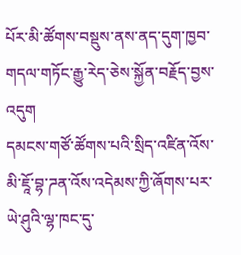པོར་མི་ཚོགས་བསྡུས་ནས་ནད་དུག་ཁྱབ་གདལ་གཏོང་རྒྱུ་རེད་ཅེས་སྐྱོན་བརྗོད་བྱས་འདུག
དམངས་གཙོ་ཚོགས་པའི་སྲིད་འཛིན་འོས་མི་ཇཱོ་བྷ་ཌན་འོས་འདེམས་ཀྱི་ཞོགས་པར་ཡེ་ཤུའི་ལྷ་ཁང་དུ་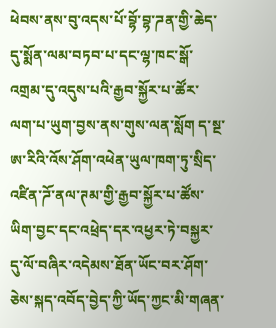ཕེབས་ནས་བུ་འདས་པོ་བྷོ་བྷ་ཌན་གྱི་ཆེད་དུ་སྨོན་ལམ་བཏབ་པ་དང་ལྷ་ཁང་སྒོ་འགྲམ་དུ་འདུས་པའི་རྒྱབ་སྐྱོར་པ་ཚོར་ལག་པ་ཡུག་བྱས་ནས་གུས་ལན་སློག ད་སྔ་ཨ་རིའི་འོས་ཤོག་འཕེན་ཡུལ་ཁག་ཏུ་སྲིད་འཛིན་ཌོ་ནལ་ཊམ་གྱི་རྒྱབ་སྐྱོར་པ་ཚོས་ཡིག་བྱང་དང་འཕྲེད་དར་འཕྱར་ཏེ་བསྐྱར་དུ་ལོ་བཞིར་འདེམས་ཐོན་ཡོང་བར་ཤོག་ཅེས་སྐད་འབོད་བྱེད་ཀྱི་ཡོད་ཀྱང་མི་གཞན་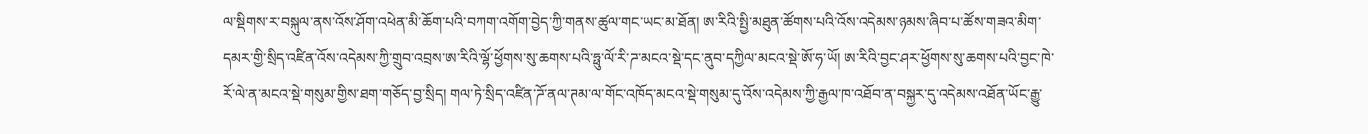ལ་སྡིགས་ར་བསྐུལ་ནས་འོས་ཤོག་འཕེན་མི་ཆོག་པའི་བཀག་འགོག་བྱེད་ཀྱི་གནས་ཚུལ་གང་ཡང་མ་ཐོན། ཨ་རིའི་སྤྱི་མཐུན་ཚོགས་པའི་འོས་འདེམས་ཉམས་ཞིབ་པ་ཚོས་གཟའ་མིག་དམར་གྱི་སྲིད་འཛིན་འོས་འདེམས་ཀྱི་གྲུབ་འབྲས་ཨ་རིའི་ལྷོ་ཕྱོགས་སུ་ཆགས་པའི་ཧྥུ་ལོ་རི་ཌ་མངའ་སྡེ་དང་ནུབ་དཀྱིལ་མངའ་སྡེ་ཨོ་ཧ་ཡོ། ཨ་རིའི་བྱང་ཤར་ཕྱོགས་སུ་ཆགས་པའི་བྱང་ཁེ་རོ་ལེ་ན་མངའ་སྡེ་གསུམ་གྱིས་ཐག་གཅོད་བྱ་སྲིད། གལ་ཏེ་སྲིད་འཛིན་ཌོ་ནལ་ཊམ་ལ་གོང་འཁོད་མངའ་སྡེ་གསུམ་དུ་འོས་འདེམས་ཀྱི་རྒྱལ་ཁ་འཐོབ་ན་བསྐྱར་དུ་འདེམས་འཐོན་ཡོང་རྒྱུ་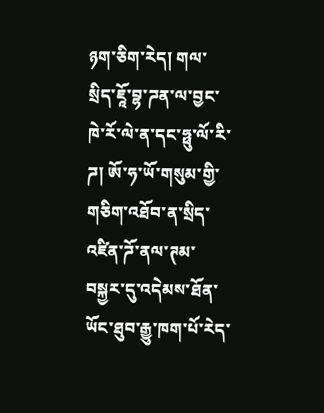ཉག་ཅིག་རེད། གལ་སྲིད་ཇཱོ་བྷ་ཌན་ལ་བྱང་ཁེ་རོ་ལེ་ན་དང་ཧྥུ་ལོ་རི་ཌ། ཨོ་ཧ་ཡོ་གསུམ་གྱི་གཅིག་འཐོབ་ན་སྲིད་འཛིན་ཌོ་ནལ་ཊམ་བསྐྱར་དུ་འདེམས་ཐོན་ཡོང་ཐུབ་རྒྱུ་ཁག་པོ་རེད་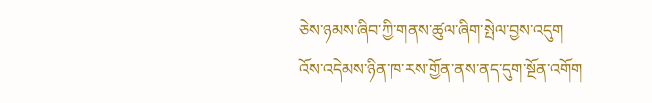ཅེས་ཉམས་ཞིབ་ཀྱི་གནས་ཚུལ་ཞིག་སྤེལ་བྱས་འདུག
འོས་འདེམས་ཉིན་ཁ་རས་གྱོན་ནས་ནད་དུག་སྔོན་འགོག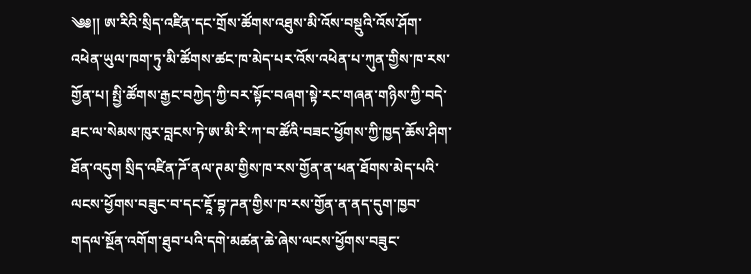༄༅།། ཨ་རིའི་སྲིད་འཛིན་དང་གྲོས་ཚོགས་འཐུས་མི་འོས་བསྡུའི་འོས་ཤོག་འཕེན་ཡུལ་ཁག་ཏུ་མི་ཚོགས་ཚང་ཁ་མེད་པར་འོས་འཕེན་པ་ཀུན་གྱིས་ཁ་རས་གྱོན་པ། སྤྱི་ཚོགས་རྒྱང་བཀྱེད་ཀྱི་བར་སྟོང་བཞག་སྟེ་རང་གཞན་གཉིས་ཀྱི་བདེ་ཐང་ལ་སེམས་ཁུར་བླངས་ཏེ་ཨ་མི་རི་ཀ་བ་ཚོའི་བཟང་ཕྱོགས་ཀྱི་ཁྱད་ཆོས་ཤིག་ཐོན་འདུག སྲིད་འཛིན་ཌོ་ནལ་ཊམ་གྱིས་ཁ་རས་གྱོན་ན་ཕན་ཐོགས་མེད་པའི་ལངས་ཕྱོགས་བཟུང་བ་དང་ཇཱོ་བྷ་ཌན་གྱིས་ཁ་རས་གྱོན་ན་ནད་དུག་ཁྱབ་གདལ་སྔོན་འགོག་ཐུབ་པའི་དགེ་མཚན་ཆེ་ཞེས་ལངས་ཕྱོགས་བཟུང་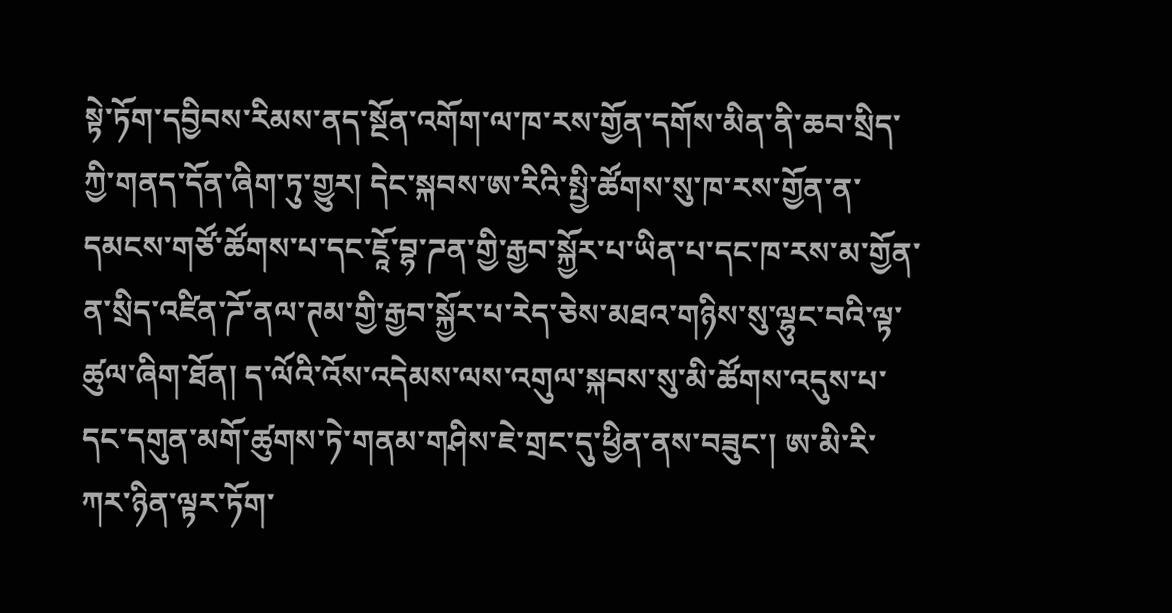སྟེ་ཏོག་དབྱིབས་རིམས་ནད་སྔོན་འགོག་ལ་ཁ་རས་གྱོན་དགོས་མིན་ནི་ཆབ་སྲིད་ཀྱི་གནད་དོན་ཞིག་ཏུ་གྱུར། དེང་སྐབས་ཨ་རིའི་སྤྱི་ཚོགས་སུ་ཁ་རས་གྱོན་ན་དམངས་གཙོ་ཚོགས་པ་དང་ཇཱོ་བྷ་ཌན་གྱི་རྒྱབ་སྐྱོར་པ་ཡིན་པ་དང་ཁ་རས་མ་གྱོན་ན་སྲིད་འཛིན་ཌོ་ནལ་ཊམ་གྱི་རྒྱབ་སྐྱོར་པ་རེད་ཅེས་མཐའ་གཉིས་སུ་ལྷུང་བའི་ལྟ་ཚུལ་ཞིག་ཐོན། ད་ལོའི་འོས་འདེམས་ལས་འགུལ་སྐབས་སུ་མི་ཚོགས་འདུས་པ་དང་དགུན་མགོ་ཚུགས་ཏེ་གནམ་གཤིས་ཇེ་གྲང་དུ་ཕྱིན་ནས་བཟུང་། ཨ་མི་རི་ཀར་ཉིན་ལྟར་ཏོག་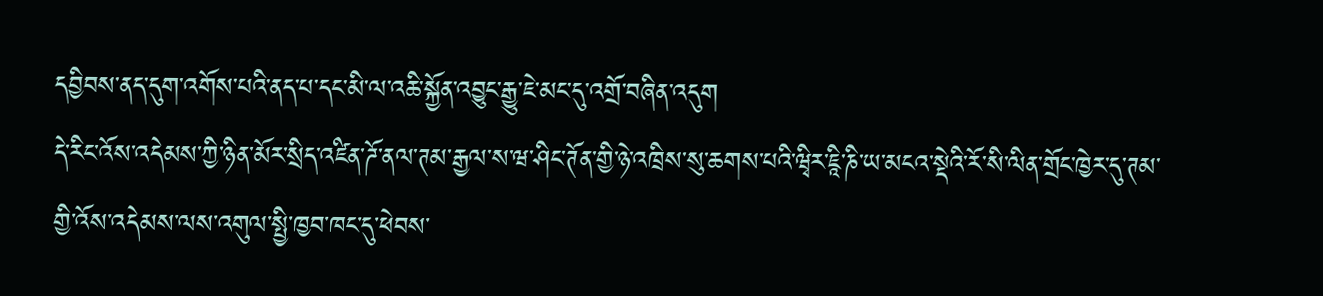དབྱིབས་ནད་དུག་འགོས་པའི་ནད་པ་དང་མི་ལ་འཆི་སྐྱོན་འབྱུང་རྒྱུ་ཇེ་མང་དུ་འགྲོ་བཞིན་འདུག
དེ་རིང་འོས་འདེམས་ཀྱི་ཉིན་མོར་སྲིད་འཛིན་ཌོ་ནལ་ཊམ་རྒྱལ་ས་ཝ་ཤིང་ཊོན་གྱི་ཉེ་འཁྲིས་སུ་ཆགས་པའི་ཝྭིར་ཇཱི་ཎི་ཡ་མངའ་སྡེའི་རོ་སི་ལིན་གྲོང་ཁྱེར་དུ་ཊམ་གྱི་འོས་འདེམས་ལས་འགུལ་སྤྱི་ཁྱབ་ཁང་དུ་ཕེབས་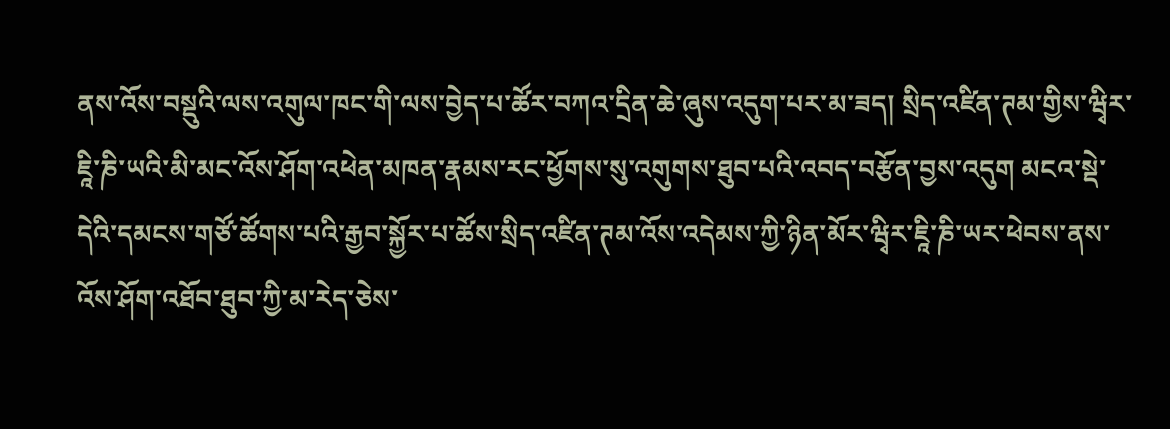ནས་འོས་བསྡུའི་ལས་འགུལ་ཁང་གི་ལས་བྱེད་པ་ཚོར་བཀའ་དྲིན་ཆེ་ཞུས་འདུག་པར་མ་ཟད། སྲིད་འཛིན་ཊམ་གྱིས་ཝྭིར་ཇཱི་ཎི་ཡའི་མི་མང་འོས་ཤོག་འཕེན་མཁན་རྣམས་རང་ཕྱོགས་སུ་འགུགས་ཐུབ་པའི་འབད་བརྩོན་བྱས་འདུག མངའ་སྡེ་དེའི་དམངས་གཙོ་ཚོགས་པའི་རྒྱབ་སྐྱོར་པ་ཚོས་སྲིད་འཛིན་ཊམ་འོས་འདེམས་ཀྱི་ཉིན་མོར་ཝྭིར་ཇཱི་ཎི་ཡར་ཕེབས་ནས་འོས་ཤོག་འཐོབ་ཐུབ་ཀྱི་མ་རེད་ཅེས་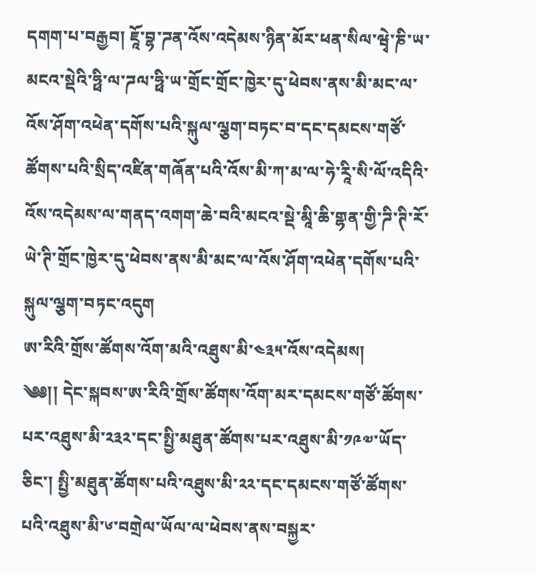དགག་པ་བརྒྱབ། ཇཱོ་བྷ་ཌན་འོས་འདེམས་ཉིན་མོར་ཕན་སིལ་ཝྭེ་ཎི་ཡ་མངའ་སྡེའི་ཧྥི་ལ་ཌལ་ཧྥི་ཡ་གྲོང་གྲོང་ཁྱེར་དུ་ཕེབས་ནས་མི་མང་ལ་འོས་ཤོག་འཕེན་དགོས་པའི་སྐུལ་ལྕག་བཏང་བ་དང་དམངས་གཙོ་ཚོགས་པའི་སྲིད་འཛིན་གཞོན་པའི་འོས་མི་ཀ་མ་ལ་ཧེ་རཱི་སི་ལོ་འདིའི་འོས་འདེམས་ལ་གནད་འགག་ཆེ་བའི་མངའ་སྡེ་མཱི་ཆི་གྷན་གྱི་ཌི་ཊི་རོ་ཡེ་ཊི་གྲོང་ཁྱེར་དུ་ཕེབས་ནས་མི་མང་ལ་འོས་ཤོག་འཕེན་དགོས་པའི་སྐུལ་ལྕག་བཏང་འདུག
ཨ་རིའི་གྲོས་ཚོགས་འོག་མའི་འཐུས་མི་༤༣༥་འོས་འདེམས།
༄༅།། དེང་སྐབས་ཨ་རིའི་གྲོས་ཚོགས་འོག་མར་དམངས་གཙོ་ཚོགས་པར་འཐུས་མི་༢༣༢་དང་སྤྱི་མཐུན་ཚོགས་པར་འཐུས་མི་༡༩༧་ཡོད་ཅིང་། སྤྱི་མཐུན་ཚོགས་པའི་འཐུས་མི་༢༢་དང་དམངས་གཙོ་ཚོགས་པའི་འཐུས་མི་༦་བགྲེལ་ཡོལ་ལ་ཕེབས་ནས་བསྐྱར་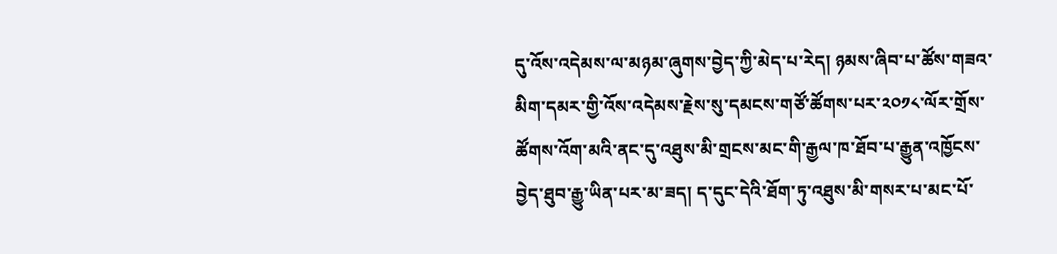དུ་འོས་འདེམས་ལ་མཉམ་ཞུགས་བྱེད་ཀྱི་མེད་པ་རེད། ཉམས་ཞིབ་པ་ཚོས་གཟའ་མིག་དམར་གྱི་འོས་འདེམས་རྗེས་སུ་དམངས་གཙོ་ཚོགས་པར་༢༠༡༨་ལོར་གྲོས་ཚོགས་འོག་མའི་ནང་དུ་འཐུས་མི་གྲངས་མང་གི་རྒྱལ་ཁ་ཐོབ་པ་རྒྱུན་འཁྱོངས་བྱེད་ཐུབ་རྒྱུ་ཡིན་པར་མ་ཟད། ད་དུང་དེའི་ཐོག་ཏུ་འཐུས་མི་གསར་པ་མང་པོ་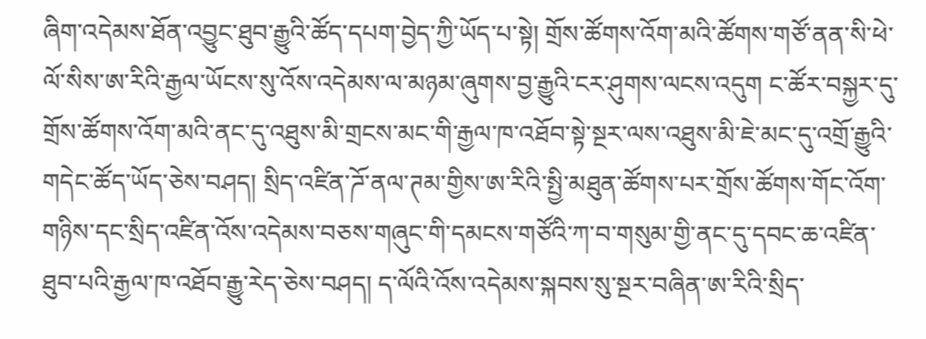ཞིག་འདེམས་ཐོན་འབྱུང་ཐུབ་རྒྱུའི་ཚོད་དཔག་བྱེད་ཀྱི་ཡོད་པ་སྟེ། གྲོས་ཚོགས་འོག་མའི་ཚོགས་གཙོ་ནན་སི་ཕེ་ལོ་སིས་ཨ་རིའི་རྒྱལ་ཡོངས་སུ་འོས་འདེམས་ལ་མཉམ་ཞུགས་བྱ་རྒྱུའི་ངར་ཤུགས་ལངས་འདུག ང་ཚོར་བསྐྱར་དུ་གྲོས་ཚོགས་འོག་མའི་ནང་དུ་འཐུས་མི་གྲངས་མང་གི་རྒྱལ་ཁ་འཐོབ་སྟེ་སྔར་ལས་འཐུས་མི་ཇེ་མང་དུ་འགྲོ་རྒྱུའི་གདེང་ཚོད་ཡོད་ཅེས་བཤད། སྲིད་འཛིན་ཌོ་ནལ་ཊམ་གྱིས་ཨ་རིའི་སྤྱི་མཐུན་ཚོགས་པར་གྲོས་ཚོགས་གོང་འོག་གཉིས་དང་སྲིད་འཛིན་འོས་འདེམས་བཅས་གཞུང་གི་དམངས་གཙོའི་ཀ་བ་གསུམ་གྱི་ནང་དུ་དབང་ཆ་འཛིན་ཐུབ་པའི་རྒྱལ་ཁ་འཐོབ་རྒྱུ་རེད་ཅེས་བཤད། ད་ལོའི་འོས་འདེམས་སྐབས་སུ་སྔར་བཞིན་ཨ་རིའི་སྲིད་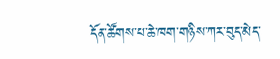དོན་ཚོགས་པ་ཆེ་ཁག་གཉིས་ཀར་བུད་མེད་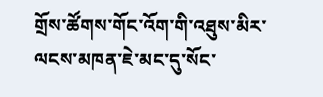གྲོས་ཚོགས་གོང་འོག་གི་འཐུས་མིར་ལངས་མཁན་ཇེ་མང་དུ་སོང་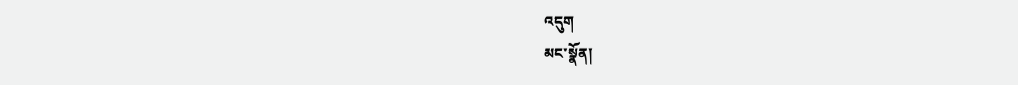འདུག
མང་སྣོན།